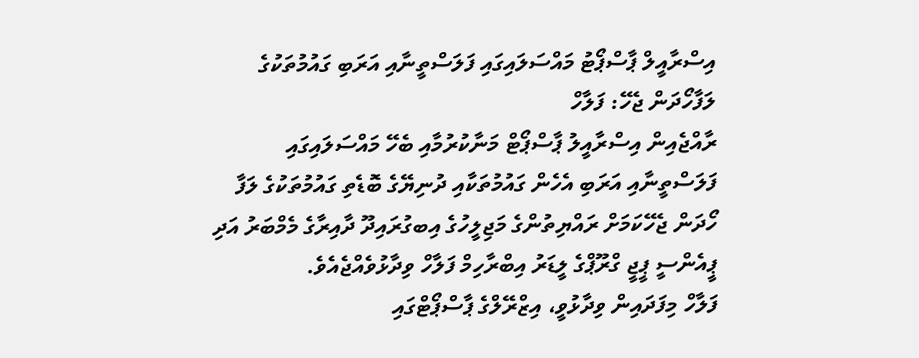އިސްރާއީލް ޕާސްޕޯޓު މައްސަލައިގައި ފަލަސްތީނާއި އަރަބި ގައުމުތަކުގެ ލަފާހޯދަން ޖެހޭ: ފަލާހް
ރާއްޖެއިން އިސްރާއީލު ޕާސްޕޯޓް މަނާކުރުމާއި ބެހޭ މައްސަލައިގައި ފަލަސްތީނާއި އަރަބި އެހެން ގައުމުތަކާއި ދުނިޔޭގެ ބޮޑެތި ގައުމުތަކުގެ ލަފާ ހޯދަން ޖެހޭކަމަށް ރައްޔިތުންގެ މަޖިލީހުގެ އިބގުރައިދޫ ދާއިރާގެ މެމްބަރު އަދި ޕީއެންސީ ޕީޖީ ގްރޫޕްގެ ލީޑަރު އިބްރާހިމް ފަލާހް ވިދާޅުވެއްޖެއެވެ.
ފަލާހް މިފަދައިން ވިދާޅުވީ، އިޒްރޭލްގެ ޕާސްޕޯޓްގައި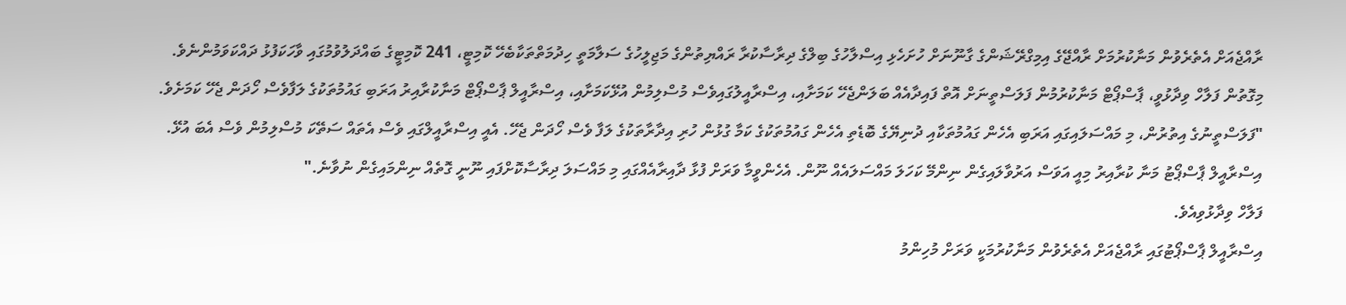ރާއްޖެއަށް އެތެރެވުން މަނާކުރުމަށް ރާއްޖޭގެ އިމިގްރޭޝަންގެ ގާނޫނަށް ހުށަހެޅި އިސްލާހުގެ ބިލްގެ ދިރާސާކުރާ ރައްޔިތުންގެ މަޖިލީހުގެ ސަލާމަތީ ހިދުމަތްތަކާބެހޭ ކޮމިޓީ، 241 ކޮމިޓީގެ ބައްދަލުވުމުގައި ވާހަކަފުޅު ދައްކަވަމުންނެވެ.
މިގޮތުން ފަލާހް ވިދާޅުވީ، ޕާސްޕޯޓް މަނާކުރުމުން ފަލަސްތީނަށް އޮތް ފައިދާއެއް ބަލަންޖެހޭ ކަމަށާއި، އިސްރާއީލުގައިވެސް މުސްލިމުން އުޅޭކަމަށާއި، އިސްރާއީލް ޕާސްޕޯޓް މަނާކުރާއިރު އަރަބި ގައުމުތަކުގެ ލަފާވެސް ހޯދަން ޖެހޭ ކަމަށެވެ.
"ފަލަސްތީނުގެ އިތުރުން، މި މައްސަލައިގައި އަރަބި އެހެން ގައުމުތަކާއި ދުނިޔޭގެ ބޮޑެތި އެހެން ގައުމުތަކުގެ ކަމާ ގުޅުން ހުރި އިދާރާތަކުގެ ލަފާ ވެސް ހޯދަން ޖެހޭ. އެއީ އިސްރާއީލްގައި ވެސް އެތައް ސަތޭކަ މުސްލިމުން ވެސް އެބަ އުޅޭ. އިސްރާއީލް ޕާސްޕޯޓު މަނާ ކުރާއިރު މިއީ އަވަސް އަރުވާލައިގެން ނިންމޭ ކަހަލަ މައްސަލައެއް ނޫން. އެހެންވީމާ ވަރަށް ފުޅާ ދާއިރާއެއްގައި މި މައްސަލަ ދިރާސާކޮށްފައި ނޫނީ ގޮތެއް ނިންމައިގެން ނުވާނެ."
ފަލާހް ވިދާޅުވިއެވެ.
އިސްރާއީލް ޕާސްޕޯޓުގައި ރާއްޖެއަށް އެތެރެވުން މަނާކުރުމަކީ ވަރަށް މުހިންމު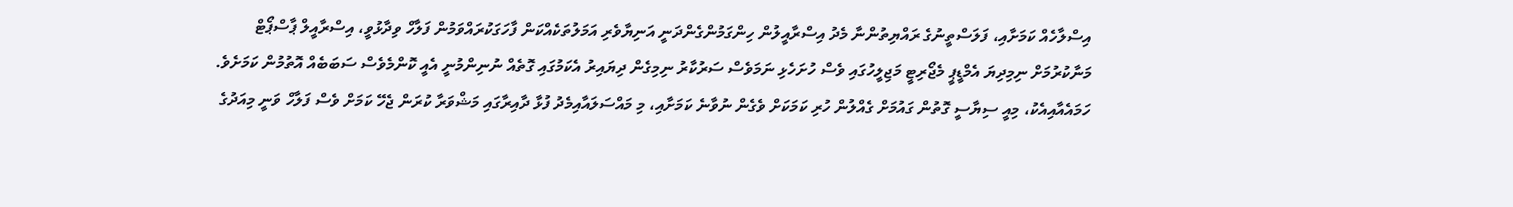އިސްލާހެއް ކަމަށާއި، ފަލަސްތީނުގެ ރައްޔިތުންނާ މެދު އިސްރާއީލުން ހިންގަމުންގެންދަނީ އަނިޔާވެރި އަމަލުތަކެއްކަން ފާހަގަކުރައްވަމުން ފަލާހް ވިދާޅުވީ، އިސްރާއީލް ޕާސްޕޯޓް މަނާކުރުމަށް ނިމިދިޔަ އެމްޑީޕީ މެޖޯރިޓީ މަޖިލީހުގައި ވެސް ހުށަހެޅި ނަމަވެސް ސަރުކާރު ނިމިގެން ދިޔައިރު އެކަމުގައި ގޮތެއް ނުނިންމުނީ އެއީ ކޮންމެވެސް ސަބަބެއް އޮތުމުން ކަމަށެވެ.
ހަމައެއާއިއެކު، މިއީ ސިޔާސީ ގޮތުން ގައުމަށް ގެއްލުން ހުރި ކަމަކަށް ވެގެން ނުވާނެ ކަމަށާއި، މި މައްސަލައާއިމެދު ފުޅާ ދާއިރާގައި މަޝްވަރާ ކުރަން ޖެހޭ ކަމަށް ވެސް ފަލާހް ވަނީ މިއަދުގެ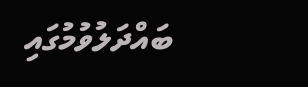ބައްދަލުވުމުގައި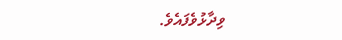ވިދާޅުވެފައެވެ.